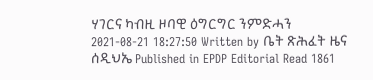ሃገርና ካብዚ ዞባዊ ዕግርግር ንምድሓን
2021-08-21 18:27:50 Written by ቤት ጽሕፈት ዜና ሰዲህኤ Published in EPDP Editorial Read 1861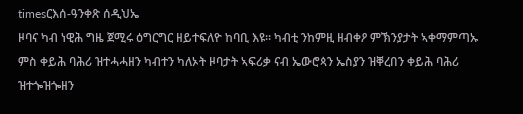timesርእሰ-ዓንቀጽ ሰዲህኤ
ዞባና ካብ ነዊሕ ግዜ ጀሚሩ ዕግርግር ዘይተፍለዮ ከባቢ እዩ። ካብቲ ንከምዚ ዘብቀዖ ምኽንያታት ኣቀማምጣኡ ምስ ቀይሕ ባሕሪ ዝተሓሓዘን ካብተን ካለኦት ዞባታት ኣፍሪቃ ናብ ኤውሮጳን ኤስያን ዝቐረበን ቀይሕ ባሕሪ ዝተጐዝጐዘን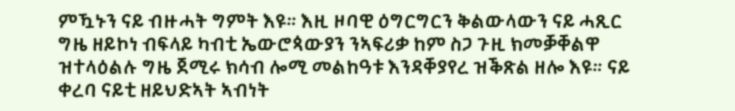ምዃኑን ናይ ብዙሓት ግምት እዩ። እዚ ዞባዊ ዕግርግርን ቅልውላውን ናይ ሓጺር ግዜ ዘይኮነ ብፍላይ ካብቲ ኤውሮጳውያን ንኣፍሪቃ ከም ስጋ ጉዚ ክመቓቐልዋ ዝተላዕልሉ ግዜ ጀሚሩ ክሳብ ሎሚ መልከዓቱ እንዳቐያየረ ዝቕጽል ዘሎ እዩ። ናይ ቀረባ ናይቲ ዘይህድኣት ኣብነት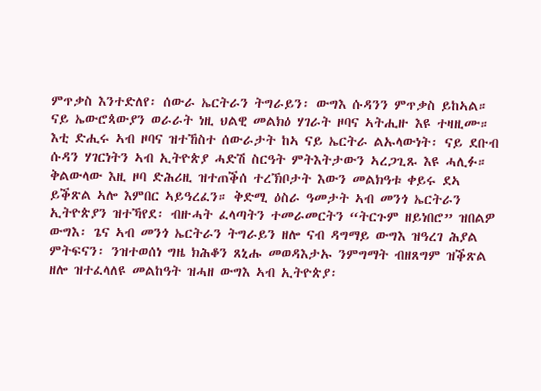ምጥቃስ እንተድለየ፡ ሰውራ ኤርትራን ትግራይን፡ ውግእ ሱዳንን ምጥቃስ ይከኣል። ናይ ኤውሮጳውያን ወራራት ነዚ ህልዊ መልክዕ ሃገራት ዞባና ኣትሒዙ እዩ ተዛዚሙ። እቲ ድሒሩ ኣብ ዞባና ዝተኸስተ ሰውራታት ከኣ ናይ ኤርትራ ልኡላውነት፡ ናይ ደቡብ ሱዳን ሃገርነትን ኣብ ኢትዮጵያ ሓድሽ ስርዓት ምትእትታውን ኣረጋጊጹ እዩ ሓሊፉ።
ቅልውላው እዚ ዞባ ድሕሪዚ ዝተጠቕሰ ተረኽቦታት እውን መልክዓቱ ቀይሩ ደኣ ይቕጽል ኣሎ እምበር ኣይዓረፈን። ቅድሚ ዕስራ ዓመታት ኣብ መንጎ ኤርትራን ኢትዮጵያን ዝተኻየደ፡ ብዙሓት ፈላጣትን ተመራመርትን “ትርጉም ዘይነበሮ” ዝበልዎ ውግእ፡ ጌና ኣብ መንጎ ኤርትራን ትግራይን ዘሎ ናብ ዳግማይ ውግእ ዝዓረገ ሕያል ምትፍናን፡ ንዝተወሰነ ግዜ ክሕቆን ጸኒሑ መወዳእታኡ ንምግማት ብዘጸግም ዝቕጽል ዘሎ ዝተፈላለዩ መልከዓት ዝሓዘ ውግእ ኣብ ኢትዮጵያ፡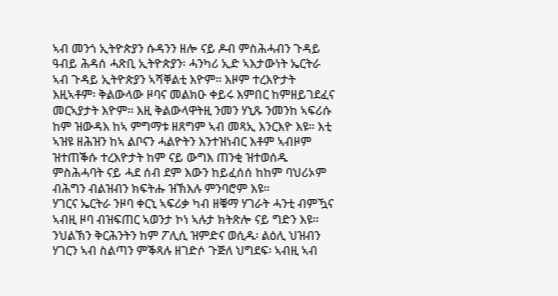ኣብ መንጎ ኢትዮጵያን ሱዳንን ዘሎ ናይ ዶብ ምስሕሓብን ጉዳይ ዓብይ ሕዳሰ ሓጽቢ ኢትዮጵያን፡ ሓንካሪ ኢድ ኣእታውነት ኤርትራ ኣብ ጉዳይ ኢትዮጵያን ኣሻቐልቲ እዮም። እዞም ተረእዮታት እዚኣቶም፡ ቅልውላው ዞባና መልክዑ ቀይሩ እምበር ከምዘይገደፈና መርኣያታት እዮም። እዚ ቅልውላዋትዚ ንመን ሃኒጹ ንመንከ ኣፍሪሱ ከም ዝውዳእ ከኣ ምግማቱ ዘጸግም ኣብ መጻኢ እንርእዮ እዩ። እቲ ኣዝዩ ዘሕዝን ከኣ ልቦናን ሓልዮትን እንተዝነብር እቶም ኣብዞም ዝተጠቕሱ ተረእዮታት ከም ናይ ውግእ ጠንቂ ዝተወሰዱ ምስሕሓባት ናይ ሓደ ሰብ ደም እውን ከይፈሰሰ ከከም ባህሪኦም ብሕግን ብልዝብን ክፍትሑ ዝኽእሉ ምንባሮም እዩ።
ሃገርና ኤርትራ ንዞባ ቀርኒ ኣፍሪቃ ካብ ዘቑማ ሃገራት ሓንቲ ብምዃና ኣብዚ ዞባ ብዝፍጠር ኣወንታ ኮነ ኣሉታ ክትጽሎ ናይ ግድን እዩ። ንህልኽን ቅርሕንትን ከም ፖሊሲ ዝምድና ወሲዱ፡ ልዕሊ ህዝብን ሃገርን ኣብ ስልጣን ምቕጻሉ ዘገድሶ ጉጅለ ህግደፍ፡ ኣብዚ ኣብ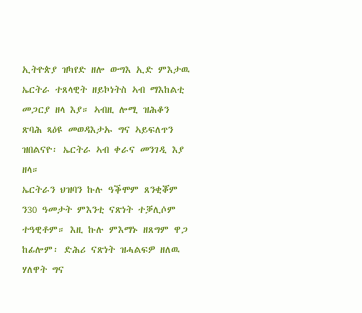ኢትዮጵያ ዝካየድ ዘሎ ውግእ ኢድ ምእታዉ ኤርትራ ተጸላዊት ዘይኮነትስ ኣብ ማእከልቲ መጋርያ ዘላ እያ። ኣብዚ ሎሚ ዝሕቆን ጽባሕ ጻዕዩ መወዳእታኡ ግና ኣይፍለጥን ዝበልናዮ፡ ኤርትራ ኣብ ቀራና መንገዲ እያ ዘላ።
ኤርትራን ህዝባን ኩሉ ዓቕሞም ጸንቂቖም ን30 ዓመታት ምእንቲ ናጽነት ተቓሊሶም ተዓዊቶም። እዚ ኩሉ ምእማኑ ዘጸግም ዋጋ ከፊሎም፡ ድሕሪ ናጽነት ዝሓልፍዎ ዘለዉ ሃለዋት ግና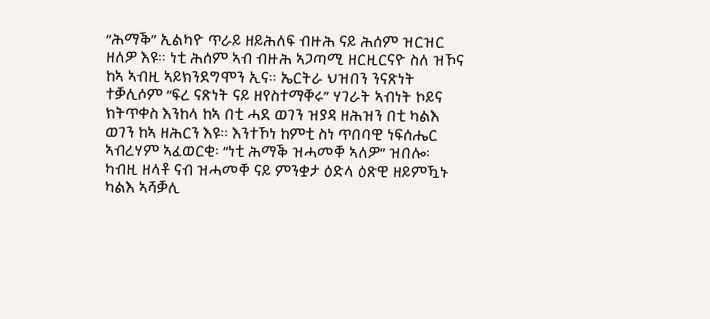“ሕማቕ” ኢልካዮ ጥራይ ዘይሕለፍ ብዙሕ ናይ ሕሰም ዝርዝር ዘለዎ እዩ። ነቲ ሕሰም ኣብ ብዙሕ ኣጋጣሚ ዘርዚርናዮ ስለ ዝኾና ከኣ ኣብዚ ኣይክንደግሞን ኢና። ኤርትራ ህዝበን ንናጽነት ተቓሊሶም “ፍረ ናጽነት ናይ ዘየስተማቐሩ” ሃገራት ኣብነት ኮይና ክትጥቀስ እንከላ ከኣ በቲ ሓደ ወገን ዝያዳ ዘሕዝን በቲ ካልእ ወገን ከኣ ዘሕርን እዩ። እንተኾነ ከምቲ ስነ ጥበባዊ ነፍሰሔር ኣብረሃም ኣፈወርቂ፡ “ነቲ ሕማቕ ዝሓመቐ ኣለዎ” ዝበሎ፡ ካብዚ ዘላቶ ናብ ዝሓመቐ ናይ ምንቋታ ዕድላ ዕጽዊ ዘይምዃኑ ካልእ ኣሻቓሊ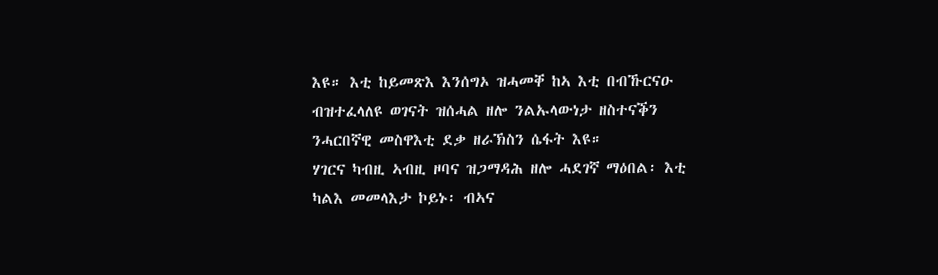እዩ። እቲ ከይመጽእ እንሰግኦ ዝሓመቐ ከኣ እቲ በብኹርናዑ ብዝተፈላለዩ ወገናት ዝሰሓል ዘሎ ንልኡላውነታ ዘስተናቕን ንሓርበኛዊ መስዋእቲ ደቃ ዘራኽስን ሴፋት እዩ።
ሃገርና ካብዚ ኣብዚ ዞባና ዝጋማዳሕ ዘሎ ሓደገኛ ማዕበል፡ እቲ ካልእ መመላእታ ኮይኑ፡ ብኣና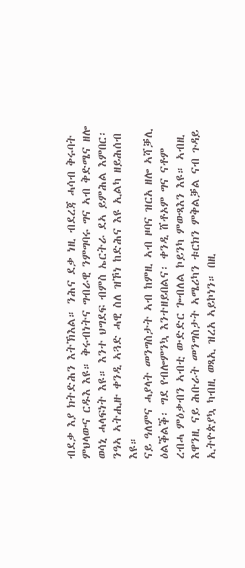ብደቃ እያ ክትድሕን እትኽእል። ንሕና ደቃ ነዚ ብደረጃ ሓሳብ ቅሩባት ምህላውና ርዱእ እዩ። ቅሩብነትና ግብራዊ ንምግባሩ ግና ኣብ ቅድሜና ዘሎ ወሳኒ ሓላፍነት እዩ። እንተ ህግደፍ ብምስ ኤርትራ ደኣ ይምሕል እምበር፡ ንዓኣ ኣትሒዙ ቀንዲ ኣጓድ ሓዊ ስለ ዝኾነ ከድሕና እዩ ኢልካ ዘይሕሰብ እዩ።
ናይ ዓለምና ሓያላት መንግስታት ኣብ ከምዚ ኣብ ዞባና ዝርአ ዘሎ ኣሻቓሊ ዕልቕልቕ፡ ግደ የብሎምንኳ እንተዘይበልና፡ ቀንዲ ሸቶኦም ግና ናቶም ረብሓ ምዕቃብን ኣብቲ ውድድር ጐብለል ኮይንካ ምውጻእን እዩ። ኣብዚ እዋንዚ ናይ ሕቡራት መንግስታት ኣሜሪካን ቱርክን ምቅልቓል ናብ ጉዳይ ኢትዮጵያኳ ካብዚ ወጻኢ ዝረአ ኣይኮነን። በዚ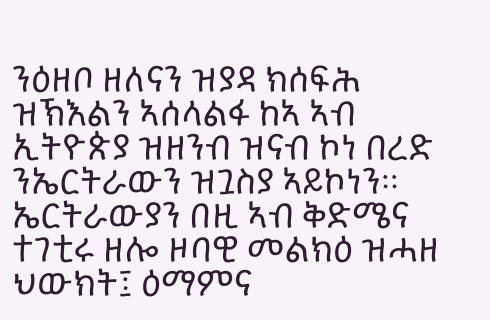ንዕዘቦ ዘለናን ዝያዳ ክሰፍሕ ዝኽእልን ኣሰላልፋ ከኣ ኣብ ኢትዮጵያ ዝዘንብ ዝናብ ኮነ በረድ ንኤርትራውን ዝጓስያ ኣይኮነን።
ኤርትራውያን በዚ ኣብ ቅድሜና ተገቲሩ ዘሎ ዞባዊ መልክዕ ዝሓዘ ህውክት፤ ዕማምና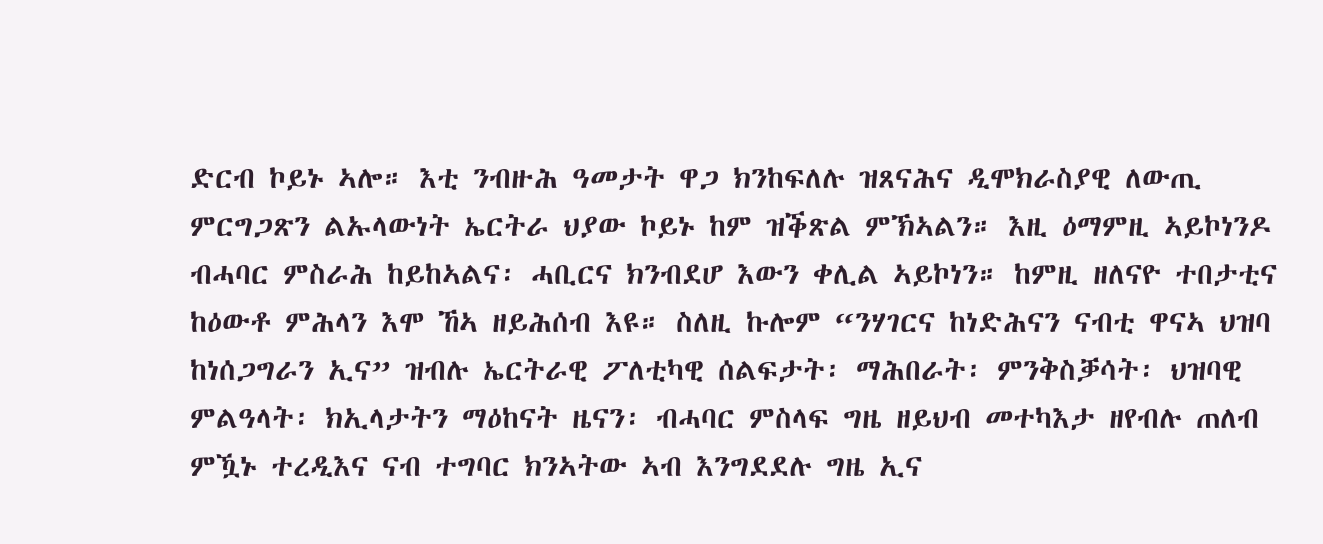ድርብ ኮይኑ ኣሎ። እቲ ንብዙሕ ዓመታት ዋጋ ክንከፍለሉ ዝጸናሕና ዲሞክራስያዊ ለውጢ ምርግጋጽን ልኡላውነት ኤርትራ ህያው ኮይኑ ከም ዝቕጽል ምኽኣልን። እዚ ዕማምዚ ኣይኮነንዶ ብሓባር ምስራሕ ከይከኣልና፡ ሓቢርና ክንብደሆ እውን ቀሊል ኣይኮነን። ከምዚ ዘለናዮ ተበታቲና ከዕውቶ ምሕላን እሞ ኸኣ ዘይሕሰብ እዩ። ስለዚ ኩሎም “ንሃገርና ከነድሕናን ናብቲ ዋናኣ ህዝባ ከነሰጋግራን ኢና” ዝብሉ ኤርትራዊ ፖለቲካዊ ሰልፍታት፡ ማሕበራት፡ ምንቅስቓሳት፡ ህዝባዊ ምልዓላት፡ ክኢላታትን ማዕከናት ዜናን፡ ብሓባር ምስላፍ ግዜ ዘይህብ መተካእታ ዘየብሉ ጠለብ ምዃኑ ተረዲእና ናብ ተግባር ክንኣትው ኣብ እንግደደሉ ግዜ ኢና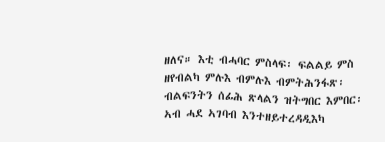ዘለና። እቲ ብሓባር ምስላፍ፡ ፍልልይ ምስ ዘየብልካ ምሉእ ብምሉእ ብምትሕንፋጽ፡ ብልፍንትን ሰፊሕ ጽላልን ዝትግበር እምበር፡ ኣብ ሓደ ኣገባብ እንተዘይተረዳዲእካ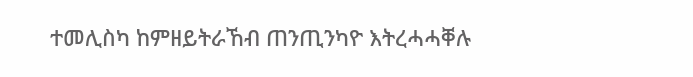ተመሊስካ ከምዘይትራኸብ ጠንጢንካዮ እትረሓሓቐሉ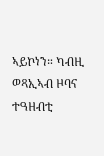ኣይኮነን። ካብዚ ወጻኢኣብ ዞባና ተዓዘብቲ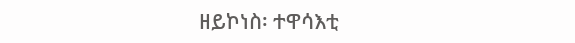ዘይኮነስ፡ ተዋሳእቲ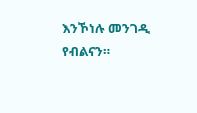እንኾነሉ መንገዲ የብልናን።